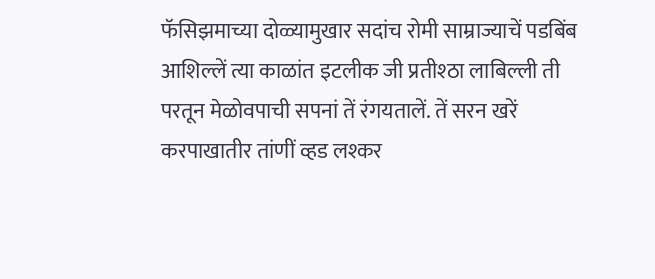फॅसिझमाच्या दोळ्यामुखार सदांच रोमी साम्राज्याचें पडबिंब आशिल्लें त्या काळांत इटलीक जी प्रतीश्ठा लाबिल्ली ती परतून मेळोवपाची सपनां तें रंगयतालें. तें सरन खरें करपाखातीर तांणीं व्हड लश्कर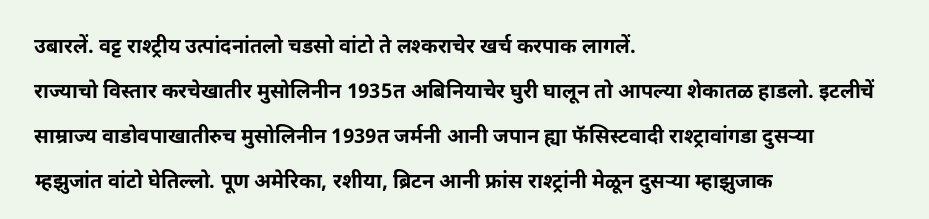उबारलें. वट्ट राश्ट्रीय उत्पांदनांतलो चडसो वांटो ते लश्कराचेर खर्च करपाक लागलें.
राज्याचो विस्तार करचेखातीर मुसोलिनीन 1935त अबिनियाचेर घुरी घालून तो आपल्या शेकातळ हाडलो. इटलीचें साम्राज्य वाडोवपाखातीरुच मुसोलिनीन 1939त जर्मनी आनी जपान ह्या फॅसिस्टवादी राश्ट्रावांगडा दुसऱ्या म्हझुजांत वांटो घेतिल्लो. पूण अमेरिका, रशीया, ब्रिटन आनी फ्रांस राश्ट्रांनी मेळून दुसऱ्या म्हाझुजाक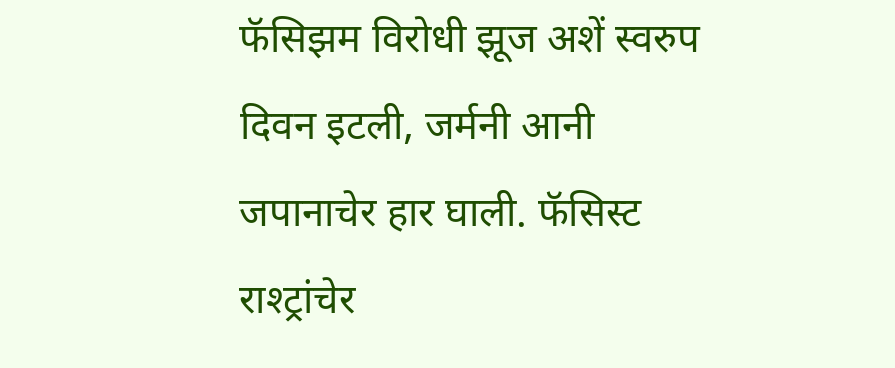फॅसिझम विरोधी झूज अशें स्वरुप दिवन इटली, जर्मनी आनी जपानाचेर हार घाली. फॅसिस्ट राश्ट्रांचेर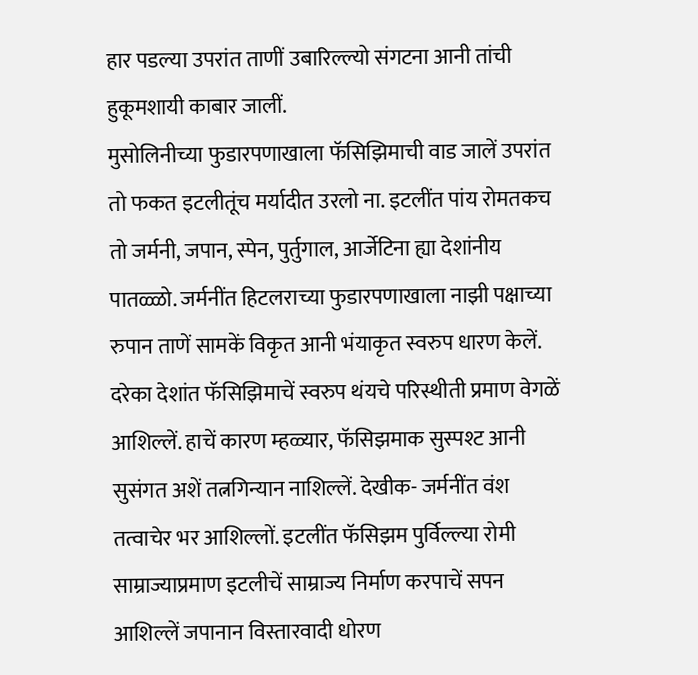हार पडल्या उपरांत ताणीं उबारिल्ल्यो संगटना आनी तांची हुकूमशायी काबार जालीं.
मुसोलिनीच्या फुडारपणाखाला फॅसिझिमाची वाड जालें उपरांत तो फकत इटलीतूंच मर्यादीत उरलो ना. इटलींत पांय रोमतकच तो जर्मनी, जपान, स्पेन, पुर्तुगाल, आर्जेटिना ह्या देशांनीय पातळ्ळो. जर्मनींत हिटलराच्या फुडारपणाखाला नाझी पक्षाच्या रुपान ताणें सामकें विकृत आनी भंयाकृत स्वरुप धारण केलें. दरेका देशांत फॅसिझिमाचें स्वरुप थंयचे परिस्थीती प्रमाण वेगळें आशिल्लें. हाचें कारण म्हळ्यार, फॅसिझमाक सुस्पश्ट आनी सुसंगत अशें तत्नगिन्यान नाशिल्लें. देखीक- जर्मनींत वंश तत्वाचेर भर आशिल्लों. इटलींत फॅसिझम पुर्विल्ल्या रोमी साम्राज्याप्रमाण इटलीचें साम्राज्य निर्माण करपाचें सपन आशिल्लें जपानान विस्तारवादी धोरण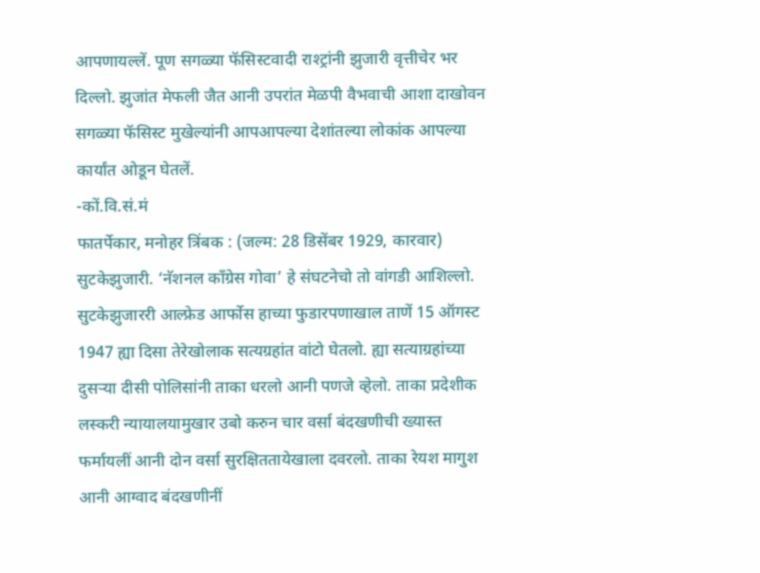आपणायल्लें. पूण सगळ्या फॅसिस्टवादी राश्ट्रांनी झुजारी वृत्तीचेर भर दिल्लो. झुजांत मेफली जैत आनी उपरांत मेळपी वैभवाची आशा दाखोवन सगळ्या फॅसिस्ट मुखेल्यांनी आपआपल्या देशांतल्या लोकांक आपल्या कार्यांत ओडून घेतलें.
-कों.वि.सं.मं
फातर्पेकार, मनोहर त्रिंबक : (जल्म: 28 डिसेंबर 1929, कारवार)
सुटकेझुजारी. ‘नॅशनल कॉंग्रेस गोवा’ हे संघटनेचो तो वांगडी आशिल्लो. सुटकेझुजाररी आल्फ्रेड आर्फोस हाच्या फुडारपणाखाल ताणें 15 ऑगस्ट 1947 ह्या दिसा तेरेखोलाक सत्यग्रहांत वांटो घेतलो. ह्या सत्याग्रहांच्या दुसऱ्या दीसी पोलिसांनी ताका धरलो आनी पणजे व्हेलो. ताका प्रदेशीक लस्करी न्यायालयामुखार उबो करुन चार वर्सा बंदखणीची ख्यास्त फर्मायलीं आनी दोन वर्सा सुरक्षिततायेखाला दवरलो. ताका रेयश मागुश आनी आग्वाद बंदखणीनीं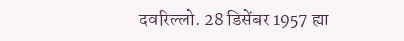दवरिल्लो. 28 डिसेंबर 1957 ह्या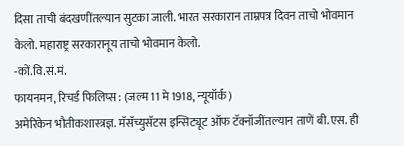दिसा ताची बंदखणींतल्यान सुटका जाली. भारत सरकारान ताम्रपत्र दिवन ताचो भोवमान केलो. महाराष्ट्र सरकारानूय ताचो भोवमान केलो.
-कों.वि.सं.मं.
फायनमन, रिचर्ड फिलिप्स : (जल्म 11 मे 1918, न्यूयॉर्क)
अमेरिकेन भौतीकशास्त्रज्ञ. मॅसॅच्युसॅटस इन्सिट्यूट ऑफ टॅक्नॉजींतल्यान ताणें बी.एस. ही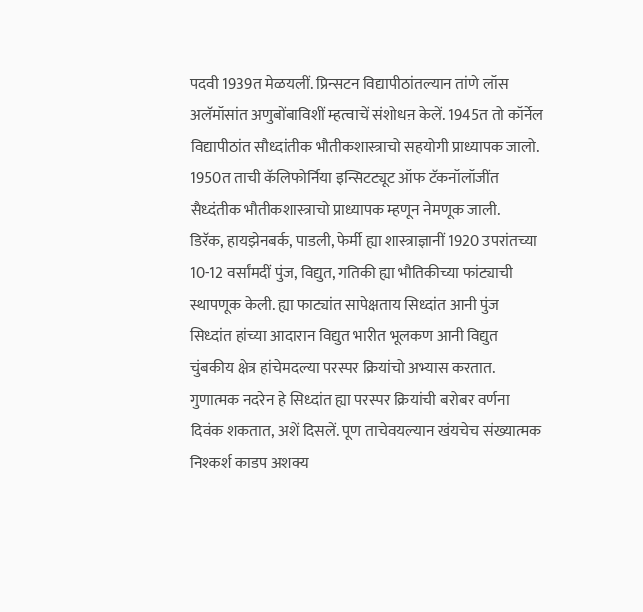पदवी 1939त मेळयलीं. प्रिन्सटन विद्यापीठांतल्यान तांणे लॉस अलॅमॉसांत अणुबोंबाविशीं म्हत्वाचें संशोधऩ केलें. 1945त तो कॉर्नेल विद्यापीठांत सौध्दांतीक भौतीकशास्त्राचो सहयोगी प्राध्यापक जालो. 1950त ताची कॅलिफोर्निया इन्सिटट्यूट ऑफ टॅकनॉलॉजींत सैध्दंतीक भौतीकशास्त्राचो प्राध्यापक म्हणून नेमणूक जाली.
डिरॅक, हायझेनबर्क, पाडली, फेर्मी ह्या शास्त्राज्ञानीं 1920 उपरांतच्या 10-12 वर्सांमदीं पुंज, विद्युत, गतिकी ह्या भौतिकीच्या फांट्याची स्थापणूक केली. ह्या फाट्यांत सापेक्षताय सिध्दांत आनी पुंज सिध्दांत हांच्या आदारान विद्युत भारीत भूलकण आनी विद्युत चुंबकीय क्षेत्र हांचेमदल्या परस्पर क्रियांचो अभ्यास करतात.
गुणात्मक नदरेन हे सिध्दांत ह्या परस्पर क्रियांची बरोबर वर्णना दिवंक शकतात, अशें दिसलें. पूण ताचेवयल्यान खंयचेच संख्यात्मक निश्कर्श काडप अशक्य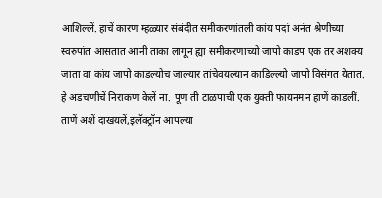आशिल्लें. हाचें कारण म्हळ्यार संबंदीत समीकरणांतली कांय पदां अनंत श्रेणीच्या स्वरुपांत आसतात आनी ताका लागून ह्या समीकरणाच्यो जापो काडप एक तर अशक्य जाता वा कांय जापो काडल्योच जाल्यार तांचेवयल्यान काडिल्ल्यो जापो विसंगत येतात.
हे अडचणीचें निराकण केलें ना. पूण ती टाळपाची एक युक्ती फायनमन हाणें काडलीं. ताणें अशें दाखयलें,इलॅक्ट्रॉन आपल्या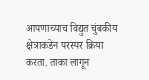आपणाच्याच विद्युत चुंबकीय क्षेत्राकडेन परस्पर क्रिया करता. ताका लागून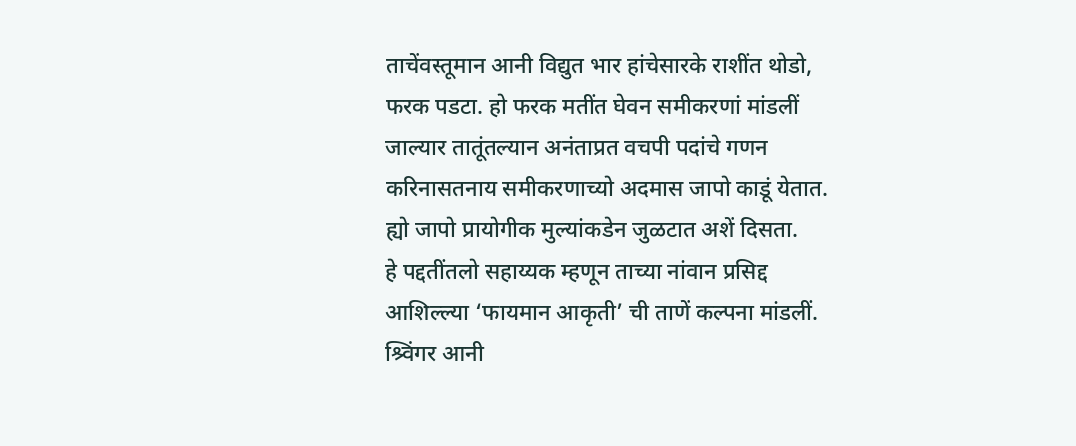ताचेंवस्तूमान आनी विद्युत भार हांचेसारके राशींत थोडो, फरक पडटा. हो फरक मतींत घेवन समीकरणां मांडलीं जाल्यार तातूंतल्यान अनंताप्रत वचपी पदांचे गणन करिनासतनाय समीकरणाच्यो अदमास जापो काडूं येतात. ह्यो जापो प्रायोगीक मुल्यांकडेन जुळटात अशें दिसता.
हे पद्दतींतलो सहाय्यक म्हणून ताच्या नांवान प्रसिद्द आशिल्ल्या ‘फायमान आकृती’ ची ताणें कल्पना मांडलीं. श्र्विंगर आनी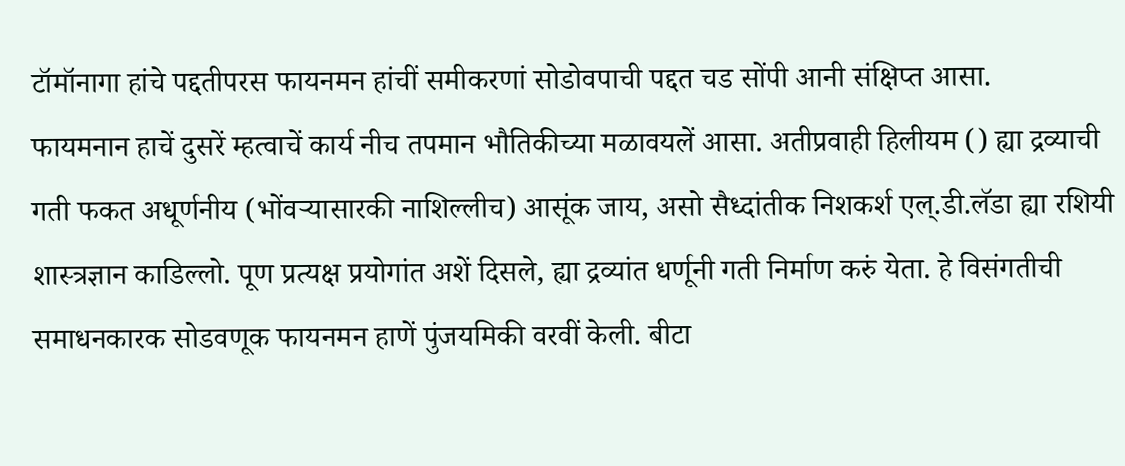टॉमॉनागा हांचे पद्दतीपरस फायनमन हांचीं समीकरणां सोडोवपाची पद्दत चड सोंपी आनी संक्षिप्त आसा.
फायमनान हाचें दुसरें म्हत्वाचें कार्य नीच तपमान भौतिकीच्या मळावयलें आसा. अतीप्रवाही हिलीयम () ह्या द्रव्याची गती फकत अधूर्णनीय (भोंवऱ्यासारकी नाशिल्लीच) आसूंक जाय, असो सैध्दांतीक निशकर्श एल्.डी.लॅडा ह्या रशियी शास्त्रज्ञान काडिल्लो. पूण प्रत्यक्ष प्रयोगांत अशें दिसले, ह्या द्रव्यांत धर्णूनी गती निर्माण करुं येता. हे विसंगतीची समाधनकारक सोडवणूक फायनमन हाणें पुंजयमिकी वरवीं केली. बीटा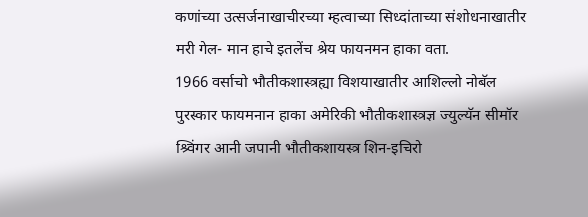कणांच्या उत्सर्जनाखाचीरच्या म्हत्वाच्या सिध्दांताच्या संशोधनाखातीर मरी गेल- मान हाचे इतलेंच श्रेय फायनमन हाका वता.
1966 वर्साचो भौतीकशास्त्रह्या विशयाखातीर आशिल्लो नोबॅल पुरस्कार फायमनान हाका अमेरिकी भौतीकशास्त्रज्ञ ज्युल्यॅन सीमॉर श्र्विंगर आनी जपानी भौतीकशायस्त्र शिन-इचिरो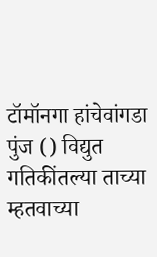टॉमॉनगा हांचेवांगडा पुंज () विद्युत गतिकींतल्या ताच्या म्हतवाच्या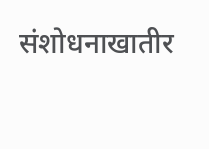संशोधनाखातीर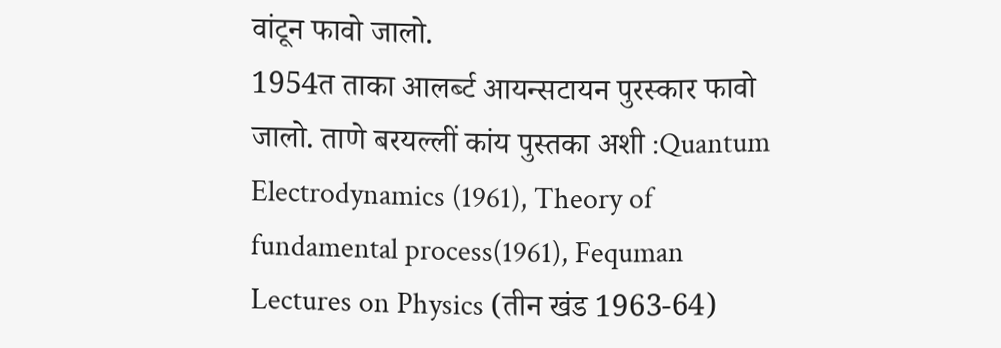वांटून फावो जालो.
1954त ताका आलर्ब्ट आयन्सटायन पुरस्कार फावो जालो. ताणे बरयल्लीं कांय पुस्तका अशी :Quantum Electrodynamics (1961), Theory of fundamental process(1961), Fequman Lectures on Physics (तीन खंड 1963-64)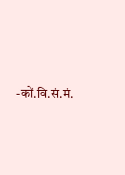-कों.वि.सं.मं.